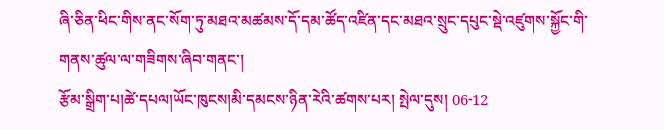ཞི་ཅིན་ཕིང་གིས་ནང་སོག་ཏུ་མཐའ་མཚམས་དོ་དམ་ཚོད་འཛིན་དང་མཐའ་སྲུང་དཔུང་སྡེ་འཛུགས་སྐྱོང་གི་གནས་ཚུལ་ལ་གཟིགས་ཞིབ་གནང་།
རྩོམ་སྒྲིག་པ།ཚེ་དཔལ།ཡོང་ཁུངས།མི་དམངས་ཉིན་རེའི་ཚགས་པར། སྤེལ་དུས། 06-12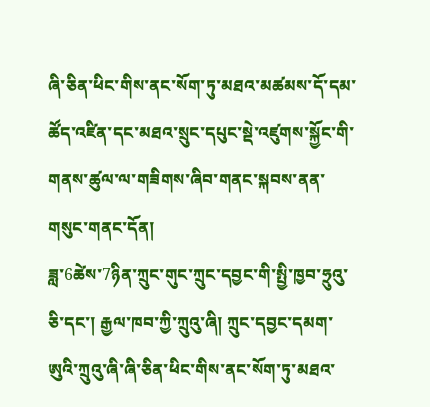ཞི་ཅིན་ཕིང་གིས་ནང་སོག་ཏུ་མཐའ་མཚམས་དོ་དམ་ཚོད་འཛིན་དང་མཐའ་སྲུང་དཔུང་སྡེ་འཛུགས་སྐྱོང་གི་གནས་ཚུལ་ལ་གཟིགས་ཞིབ་གནང་སྐབས་ནན་གསུང་གནང་དོན།
ཟླ་6ཚེས་7ཉིན་ཀྲུང་གུང་ཀྲུང་དབྱང་གི་སྤྱི་ཁྱབ་ཧྲུའུ་ཅི་དང་། རྒྱལ་ཁབ་ཀྱི་ཀྲུའུ་ཞི། ཀྲུང་དབྱང་དམག་ཨུའི་ཀྲུའུ་ཞི་ཞི་ཅིན་ཕིང་གིས་ནང་སོག་ཏུ་མཐའ་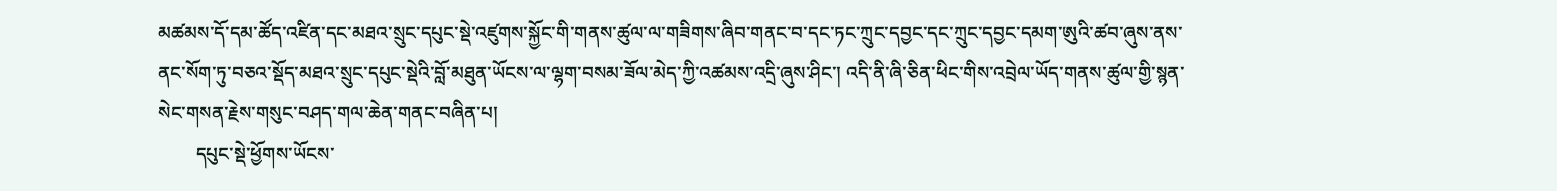མཚམས་དོ་དམ་ཚོད་འཛིན་དང་མཐའ་སྲུང་དཔུང་སྡེ་འཛུགས་སྐྱོང་གི་གནས་ཚུལ་ལ་གཟིགས་ཞིབ་གནང་བ་དང་ཏང་ཀྲུང་དབྱང་དང་ཀྲུང་དབྱང་དམག་ཨུའི་ཚབ་ཞུས་ནས་ནང་སོག་ཏུ་བཅའ་སྡོད་མཐའ་སྲུང་དཔུང་སྡེའི་བློ་མཐུན་ཡོངས་ལ་ལྷག་བསམ་ཟོལ་མེད་ཀྱི་འཚམས་འདྲི་ཞུས་ཤིང་། འདི་ནི་ཞི་ཅིན་ཕིང་གིས་འབྲེལ་ཡོད་གནས་ཚུལ་གྱི་སྙན་སེང་གསན་རྗེས་གསུང་བཤད་གལ་ཆེན་གནང་བཞིན་པ།
        དཔུང་སྡེ་ཕྱོགས་ཡོངས་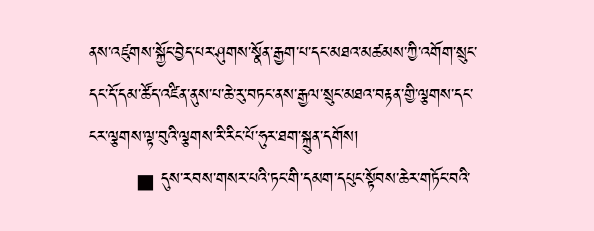ནས་འཛུགས་སྐྱོང་བྱེད་པར་ཤུགས་སྣོན་རྒྱག་པ་དང་མཐའ་མཚམས་ཀྱི་འགོག་སྲུང་དང་དོ་དམ་ཚོད་འཛིན་ནུས་པ་ཆེ་རུ་བཏང་ནས་རྒྱལ་སྲུང་མཐའ་བརྟན་གྱི་ལྕགས་དང་ངར་ལྕགས་ལྟ་བུའི་ལྕགས་རི་རིང་པོ་ཧུར་ཐག་སྐྲུན་དགོས།
        ■ དུས་རབས་གསར་པའི་ཏང་གི་དམག་དཔུང་སྟོབས་ཆེར་གཏོང་བའི་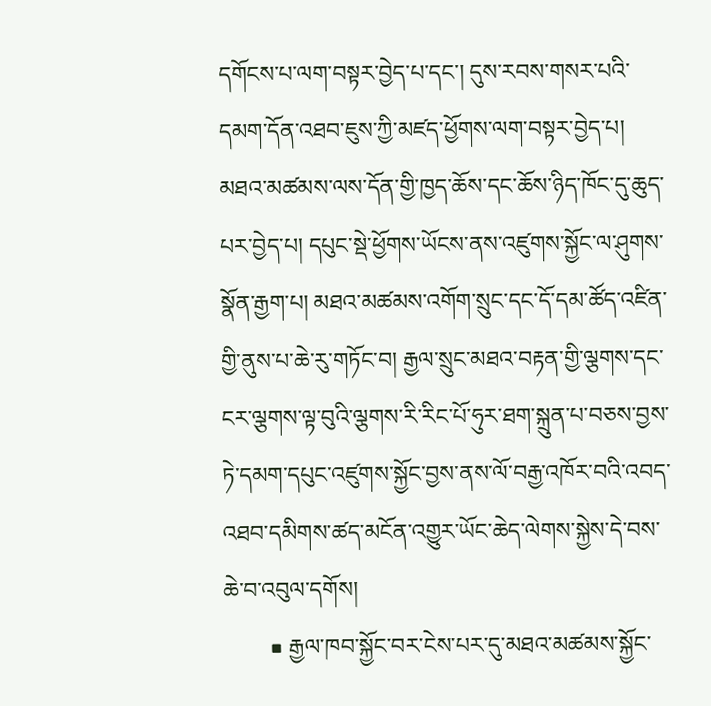དགོངས་པ་ལག་བསྟར་བྱེད་པ་དང་། དུས་རབས་གསར་པའི་དམག་དོན་འཐབ་ཇུས་ཀྱི་མཛད་ཕྱོགས་ལག་བསྟར་བྱེད་པ། མཐའ་མཚམས་ལས་དོན་གྱི་ཁྱད་ཆོས་དང་ཆོས་ཉིད་ཁོང་དུ་ཆུད་པར་བྱེད་པ། དཔུང་སྡེ་ཕྱོགས་ཡོངས་ནས་འཛུགས་སྐྱོང་ལ་ཤུགས་སྣོན་རྒྱག་པ། མཐའ་མཚམས་འགོག་སྲུང་དང་དོ་དམ་ཚོད་འཛིན་གྱི་ནུས་པ་ཆེ་རུ་གཏོང་བ། རྒྱལ་སྲུང་མཐའ་བརྟན་གྱི་ལྕགས་དང་ངར་ལྕགས་ལྟ་བུའི་ལྕགས་རི་རིང་པོ་ཧུར་ཐག་སྐྲུན་པ་བཅས་བྱས་ཏེ་དམག་དཔུང་འཛུགས་སྐྱོང་བྱས་ནས་ལོ་བརྒྱ་འཁོར་བའི་འབད་འཐབ་དམིགས་ཚད་མངོན་འགྱུར་ཡོང་ཆེད་ལེགས་སྐྱེས་དེ་བས་ཆེ་བ་འབུལ་དགོས།
        ■ རྒྱལ་ཁབ་སྐྱོང་བར་ངེས་པར་དུ་མཐའ་མཚམས་སྐྱོང་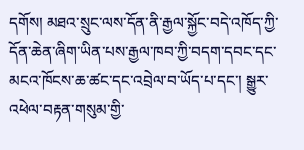དགོས། མཐའ་སྲུང་ལས་དོན་ནི་རྒྱལ་སྐྱོང་བདེ་འཁོད་ཀྱི་དོན་ཆེན་ཞིག་ཡིན་པས་རྒྱལ་ཁབ་ཀྱི་བདག་དབང་དང་མངའ་ཁོངས་ཆ་ཚང་དང་འབྲེལ་བ་ཡོད་པ་དང་། སྒྱུར་འཕེལ་བརྟན་གསུམ་གྱི་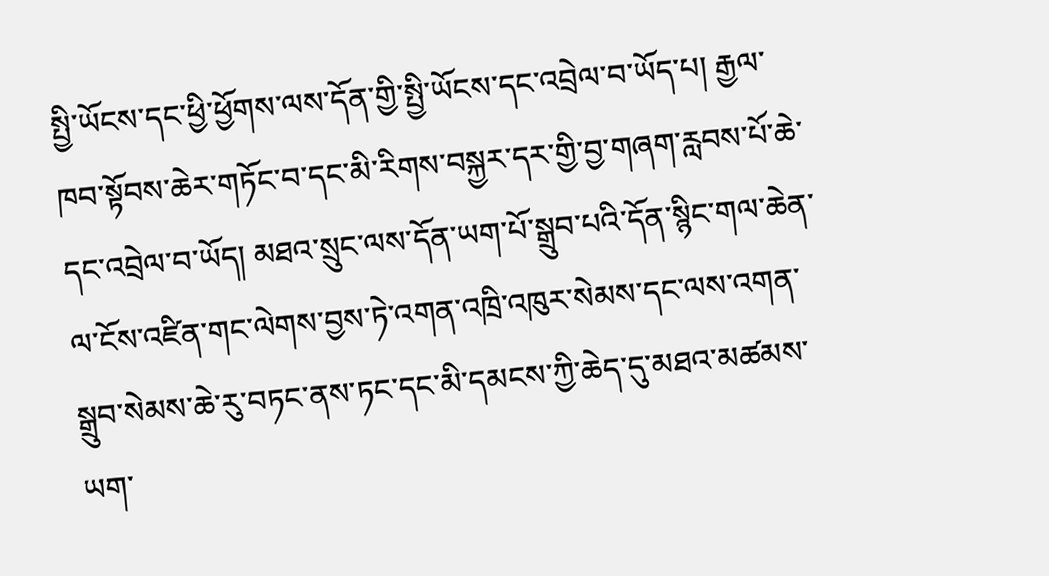སྤྱི་ཡོངས་དང་ཕྱི་ཕྱོགས་ལས་དོན་གྱི་སྤྱི་ཡོངས་དང་འབྲེལ་བ་ཡོད་པ། རྒྱལ་ཁབ་སྟོབས་ཆེར་གཏོང་བ་དང་མི་རིགས་བསྐྱར་དར་གྱི་བྱ་གཞག་རླབས་པོ་ཆེ་དང་འབྲེལ་བ་ཡོད། མཐའ་སྲུང་ལས་དོན་ཡག་པོ་སྒྲུབ་པའི་དོན་སྙིང་གལ་ཆེན་ལ་ངོས་འཛིན་གང་ལེགས་བྱས་ཏེ་འགན་འཁྲི་འཁུར་སེམས་དང་ལས་འགན་སྒྲུབ་སེམས་ཆེ་རུ་བཏང་ནས་ཏང་དང་མི་དམངས་ཀྱི་ཆེད་དུ་མཐའ་མཚམས་ཡག་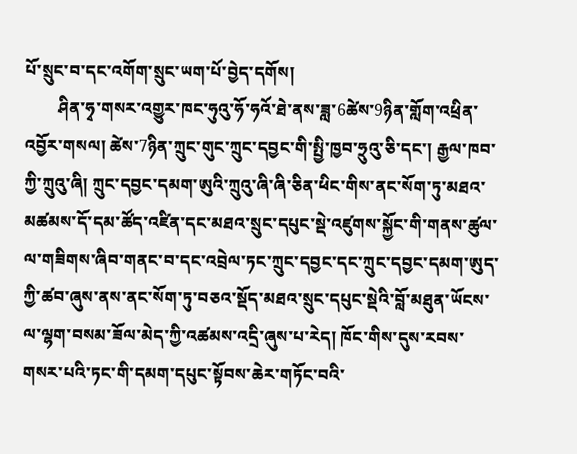པོ་སྲུང་བ་དང་འགོག་སྲུང་ཡག་པོ་བྱེད་དགོས།
        ཤིན་ཧྭ་གསར་འགྱུར་ཁང་ཧུའུ་ཧོ་ཧའོ་ཐེ་ནས་ཟླ་6ཚེས་9ཉིན་གློག་འཕྲིན་འབྱོར་གསལ། ཚེས་7ཉིན་ཀྲུང་གུང་ཀྲུང་དབྱང་གི་སྤྱི་ཁྱབ་ཧྲུའུ་ཅི་དང་། རྒྱལ་ཁབ་ཀྱི་ཀྲུའུ་ཞི། ཀྲུང་དབྱང་དམག་ཨུའི་ཀྲུའུ་ཞི་ཞི་ཅིན་ཕིང་གིས་ནང་སོག་ཏུ་མཐའ་མཚམས་དོ་དམ་ཚོད་འཛིན་དང་མཐའ་སྲུང་དཔུང་སྡེ་འཛུགས་སྐྱོང་གི་གནས་ཚུལ་ལ་གཟིགས་ཞིབ་གནང་བ་དང་འབྲེལ་ཏང་ཀྲུང་དབྱང་དང་ཀྲུང་དབྱང་དམག་ཨུད་ཀྱི་ཚབ་ཞུས་ནས་ནང་སོག་ཏུ་བཅའ་སྡོད་མཐའ་སྲུང་དཔུང་སྡེའི་བློ་མཐུན་ཡོངས་ལ་ལྷག་བསམ་ཟོལ་མེད་ཀྱི་འཚམས་འདྲི་ཞུས་པ་རེད། ཁོང་གིས་དུས་རབས་གསར་པའི་ཏང་གི་དམག་དཔུང་སྟོབས་ཆེར་གཏོང་བའི་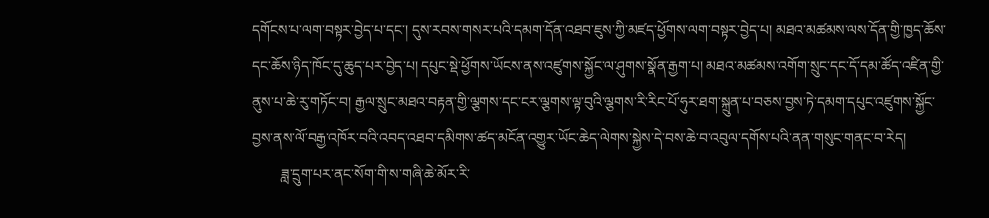དགོངས་པ་ལག་བསྟར་བྱེད་པ་དང་། དུས་རབས་གསར་པའི་དམག་དོན་འཐབ་ཇུས་ཀྱི་མཛད་ཕྱོགས་ལག་བསྟར་བྱེད་པ། མཐའ་མཚམས་ལས་དོན་གྱི་ཁྱད་ཆོས་དང་ཆོས་ཉིད་ཁོང་དུ་ཆུད་པར་བྱེད་པ། དཔུང་སྡེ་ཕྱོགས་ཡོངས་ནས་འཛུགས་སྐྱོང་ལ་ཤུགས་སྣོན་རྒྱག་པ། མཐའ་མཚམས་འགོག་སྲུང་དང་དོ་དམ་ཚོད་འཛིན་གྱི་ནུས་པ་ཆེ་རུ་གཏོང་བ། རྒྱལ་སྲུང་མཐའ་བརྟན་གྱི་ལྕགས་དང་ངར་ལྕགས་ལྟ་བུའི་ལྕགས་རི་རིང་པོ་ཧུར་ཐག་སྐྲུན་པ་བཅས་བྱས་ཏེ་དམག་དཔུང་འཛུགས་སྐྱོང་བྱས་ནས་ལོ་བརྒྱ་འཁོར་བའི་འབད་འཐབ་དམིགས་ཚད་མངོན་འགྱུར་ཡོང་ཆེད་ལེགས་སྐྱེས་དེ་བས་ཆེ་བ་འབུལ་དགོས་པའི་ནན་གསུང་གནང་བ་རེད།
        ཟླ་དྲུག་པར་ནང་སོག་གི་ས་གཞི་ཆེ་མོར་རི་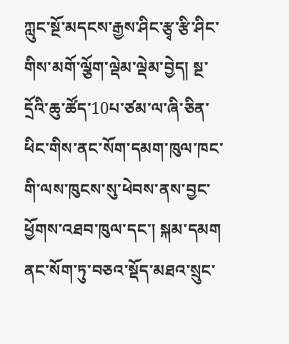ཀླུང་སྔོ་མདངས་རྒྱས་ཤིང་རྩྭ་རྩི་ཤིང་གིས་མགོ་ལྕོག་ལྡེམ་ལྡེམ་བྱེད། སྔ་དྲོའི་ཆུ་ཚོད་10པ་ཙམ་ལ་ཞི་ཅིན་ཕིང་གིས་ནང་སོག་དམག་ཁུལ་ཁང་གི་ལས་ཁུངས་སུ་ཕེབས་ནས་བྱང་ཕྱོགས་འཐབ་ཁུལ་དང་། སྐམ་དམག ནང་སོག་ཏུ་བཅའ་སྡོད་མཐའ་སྲུང་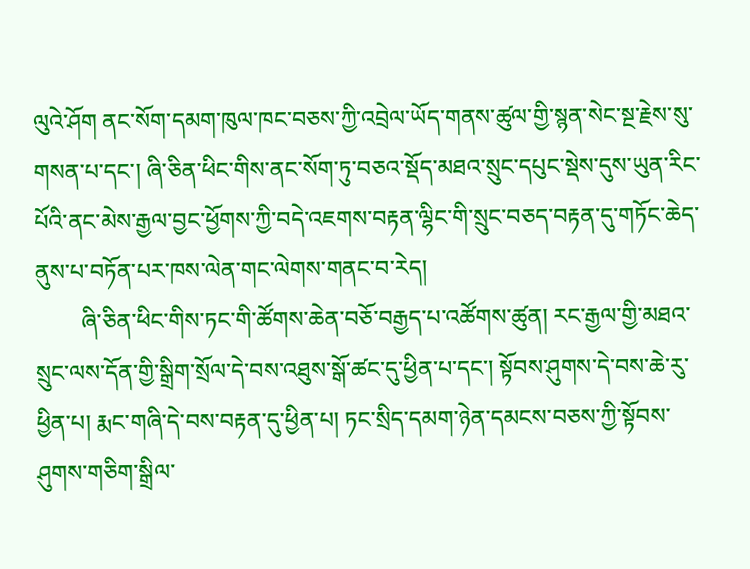ལུའེ་ཤོག ནང་སོག་དམག་ཁུལ་ཁང་བཅས་ཀྱི་འབྲེལ་ཡོད་གནས་ཚུལ་གྱི་སྙན་སེང་སྔ་རྗེས་སུ་གསན་པ་དང་། ཞི་ཅིན་ཕིང་གིས་ནང་སོག་ཏུ་བཅའ་སྡོད་མཐའ་སྲུང་དཔུང་སྡེས་དུས་ཡུན་རིང་པོའི་ནང་མེས་རྒྱལ་བྱང་ཕྱོགས་ཀྱི་བདེ་འཇགས་བརྟན་ལྷིང་གི་སྲུང་བཅད་བརྟན་དུ་གཏོང་ཆེད་ནུས་པ་བཏོན་པར་ཁས་ལེན་གང་ལེགས་གནང་བ་རེད།
        ཞི་ཅིན་ཕིང་གིས་ཏང་གི་ཚོགས་ཆེན་བཅོ་བརྒྱད་པ་འཚོགས་ཚུན། རང་རྒྱལ་གྱི་མཐའ་སྲུང་ལས་དོན་གྱི་སྒྲིག་སྲོལ་དེ་བས་འཐུས་སྒོ་ཚང་དུ་ཕྱིན་པ་དང་། སྟོབས་ཤུགས་དེ་བས་ཆེ་རུ་ཕྱིན་པ། རྨང་གཞི་དེ་བས་བརྟན་དུ་ཕྱིན་པ། ཏང་སྲིད་དམག་ཉེན་དམངས་བཅས་ཀྱི་སྟོབས་ཤུགས་གཅིག་སྒྲིལ་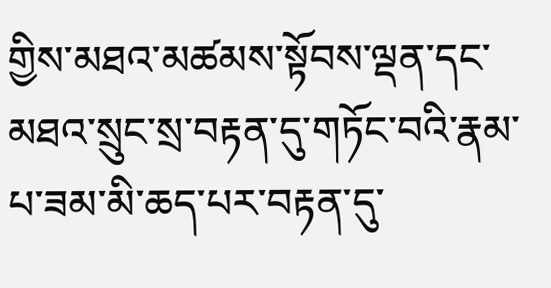གྱིས་མཐའ་མཚམས་སྟོབས་ལྡན་དང་མཐའ་སྲུང་སྲ་བརྟན་དུ་གཏོང་བའི་རྣམ་པ་ཟམ་མི་ཆད་པར་བརྟན་དུ་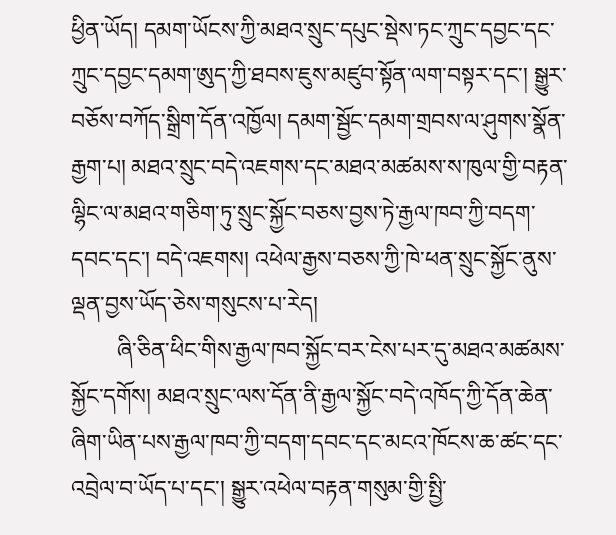ཕྱིན་ཡོད། དམག་ཡོངས་ཀྱི་མཐའ་སྲུང་དཔུང་སྡེས་ཏང་ཀྲུང་དབྱང་དང་ཀྲུང་དབྱང་དམག་ཨུད་ཀྱི་ཐབས་ཇུས་མཛུབ་སྟོན་ལག་བསྟར་དང་། སྒྱུར་བཅོས་བཀོད་སྒྲིག་དོན་འཁྱོལ། དམག་སྦྱོང་དམག་གྲབས་ལ་ཤུགས་སྣོན་རྒྱག་པ། མཐའ་སྲུང་བདེ་འཇགས་དང་མཐའ་མཚམས་ས་ཁུལ་གྱི་བརྟན་ལྷིང་ལ་མཐའ་གཅིག་ཏུ་སྲུང་སྐྱོང་བཅས་བྱས་ཏེ་རྒྱལ་ཁབ་ཀྱི་བདག་དབང་དང་། བདེ་འཇགས། འཕེལ་རྒྱས་བཅས་ཀྱི་ཁེ་ཕན་སྲུང་སྐྱོང་ནུས་ལྡན་བྱས་ཡོད་ཅེས་གསུངས་པ་རེད།
        ཞི་ཅིན་ཕིང་གིས་རྒྱལ་ཁབ་སྐྱོང་བར་ངེས་པར་དུ་མཐའ་མཚམས་སྐྱོང་དགོས། མཐའ་སྲུང་ལས་དོན་ནི་རྒྱལ་སྐྱོང་བདེ་འཁོད་ཀྱི་དོན་ཆེན་ཞིག་ཡིན་པས་རྒྱལ་ཁབ་ཀྱི་བདག་དབང་དང་མངའ་ཁོངས་ཆ་ཚང་དང་འབྲེལ་བ་ཡོད་པ་དང་། སྒྱུར་འཕེལ་བརྟན་གསུམ་གྱི་སྤྱི་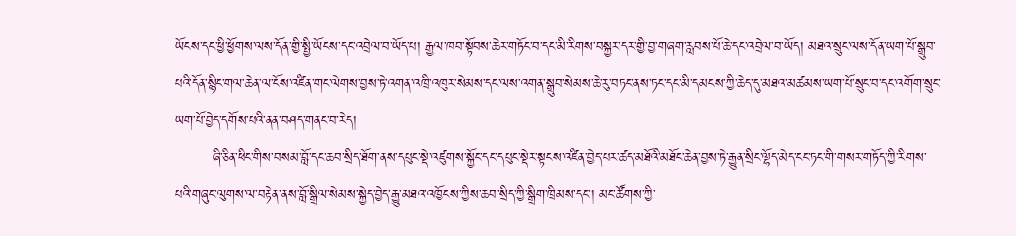ཡོངས་དང་ཕྱི་ཕྱོགས་ལས་དོན་གྱི་སྤྱི་ཡོངས་དང་འབྲེལ་བ་ཡོད་པ། རྒྱལ་ཁབ་སྟོབས་ཆེར་གཏོང་བ་དང་མི་རིགས་བསྐྱར་དར་གྱི་བྱ་གཞག་རླབས་པོ་ཆེ་དང་འབྲེལ་བ་ཡོད། མཐའ་སྲུང་ལས་དོན་ཡག་པོ་སྒྲུབ་པའི་དོན་སྙིང་གལ་ཆེན་ལ་ངོས་འཛིན་གང་ལེགས་བྱས་ཏེ་འགན་འཁྲི་འཁུར་སེམས་དང་ལས་འགན་སྒྲུབ་སེམས་ཆེ་རུ་བཏང་ནས་ཏང་དང་མི་དམངས་ཀྱི་ཆེད་དུ་མཐའ་མཚམས་ཡག་པོ་སྲུང་བ་དང་འགོག་སྲུང་ཡག་པོ་བྱེད་དགོས་པའི་ནན་བཤད་གནང་བ་རེད།
        ཞི་ཅིན་ཕིང་གིས་བསམ་བློ་དང་ཆབ་སྲིད་ཐོག་ནས་དཔུང་སྡེ་འཛུགས་སྐྱོང་དང་དཔུང་སྡེར་སྟངས་འཛིན་བྱེད་པར་ཚད་མཐོའི་མཐོང་ཆེན་བྱས་ཏེ་རྒྱུན་སྲིང་ལྷོད་མེད་ངང་ཏང་གི་གསར་གཏོད་ཀྱི་རིགས་པའི་གཞུང་ལུགས་ལ་བརྟེན་ནས་བློ་སྒྲིལ་སེམས་སྐྱེད་བྱེད་རྒྱུ་མཐའ་འཁྱོངས་ཀྱིས་ཆབ་སྲིད་ཀྱི་སྒྲིག་ཁྲིམས་དང་། མང་ཚོགས་ཀྱི་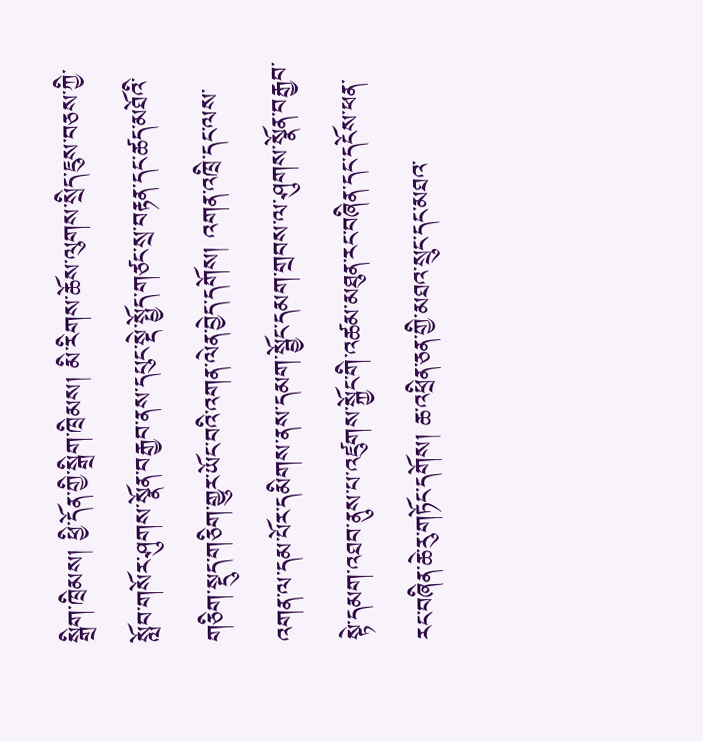སྒྲིག་ཁྲིམས། ཕྱི་དོན་གྱི་སྒྲིག་ཁྲིམས། མི་རིགས་ཆོས་ལུགས་སྲིད་ཇུས་བཅས་ཀྱི་སློབ་གསོར་ཤུགས་སྣོན་བརྒྱབ་ནས་དཔུང་སྡེ་སྤྱོད་གཙང་སྲ་བརྟན་དང་ཚད་མཐོའི་གཅིག་སྡུད་གཅིག་གྱུར་ཡོང་བའི་འགན་ལེན་བྱེད་དགོས། འགན་འཁྲི་དང་ལས་འགན་ལ་དམ་པོར་དམིགས་ནས་དམག་སྦྱོང་དམག་གྲབས་ལ་ཤུགས་སྣོན་བརྒྱབ་སྟེ་དམག་འཐབ་ནུས་པ་འཛུགས་སྐྱོང་གི་འཚམ་མཐུན་རང་བཞིན་དང་དངོས་ཕན་རང་བཞིན་ཆེ་རུ་གཏོང་དགོས། ཆ་འཕྲིན་ཅན་གྱི་མཐའ་སྲུང་དང་མཐའ་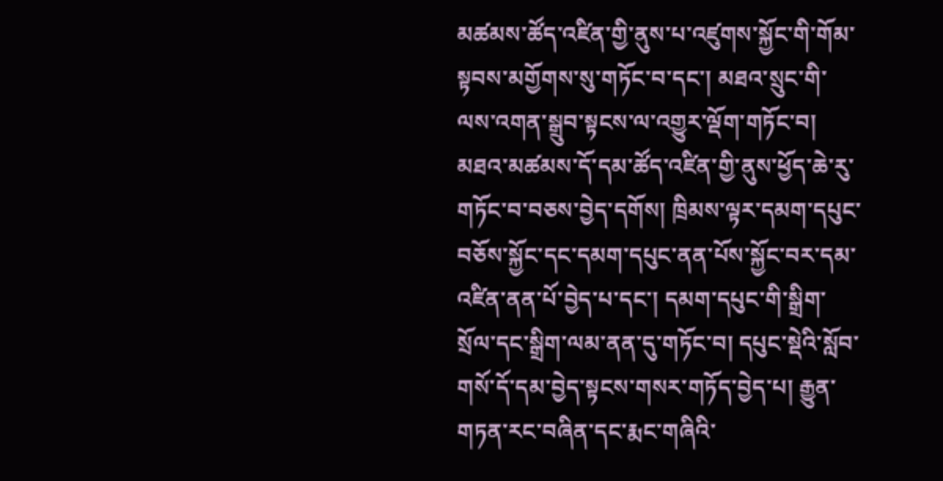མཚམས་ཚོད་འཛིན་གྱི་ནུས་པ་འཛུགས་སྐྱོང་གི་གོམ་སྟབས་མགྱོགས་སུ་གཏོང་བ་དང་། མཐའ་སྲུང་གི་ལས་འགན་སྒྲུབ་སྟངས་ལ་འགྱུར་ལྡོག་གཏོང་བ། མཐའ་མཚམས་དོ་དམ་ཚོད་འཛིན་གྱི་ནུས་ཕྱོད་ཆེ་རུ་གཏོང་བ་བཅས་བྱེད་དགོས། ཁྲིམས་ལྟར་དམག་དཔུང་བཅོས་སྐྱོང་དང་དམག་དཔུང་ནན་པོས་སྐྱོང་བར་དམ་འཛིན་ནན་པོ་བྱེད་པ་དང་། དམག་དཔུང་གི་སྒྲིག་སྲོལ་དང་སྒྲིག་ལམ་ནན་དུ་གཏོང་བ། དཔུང་སྡེའི་སློབ་གསོ་དོ་དམ་བྱེད་སྟངས་གསར་གཏོད་བྱེད་པ། རྒྱུན་གཏན་རང་བཞིན་དང་རྨང་གཞིའི་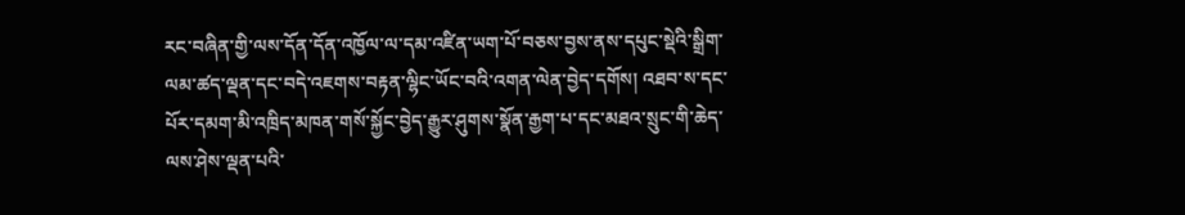རང་བཞིན་གྱི་ལས་དོན་དོན་འཁྱོལ་ལ་དམ་འཛིན་ཡག་པོ་བཅས་བྱས་ནས་དཔུང་སྡེའི་སྒྲིག་ལམ་ཚད་ལྡན་དང་བདེ་འཇགས་བརྟན་ལྷིང་ཡོང་བའི་འགན་ལེན་བྱེད་དགོས། འཐབ་ས་དང་པོར་དམག་མི་འཁྲིད་མཁན་གསོ་སྐྱོང་བྱེད་རྒྱུར་ཤུགས་སྣོན་རྒྱག་པ་དང་མཐའ་སྲུང་གི་ཆེད་ལས་ཤེས་ལྡན་པའི་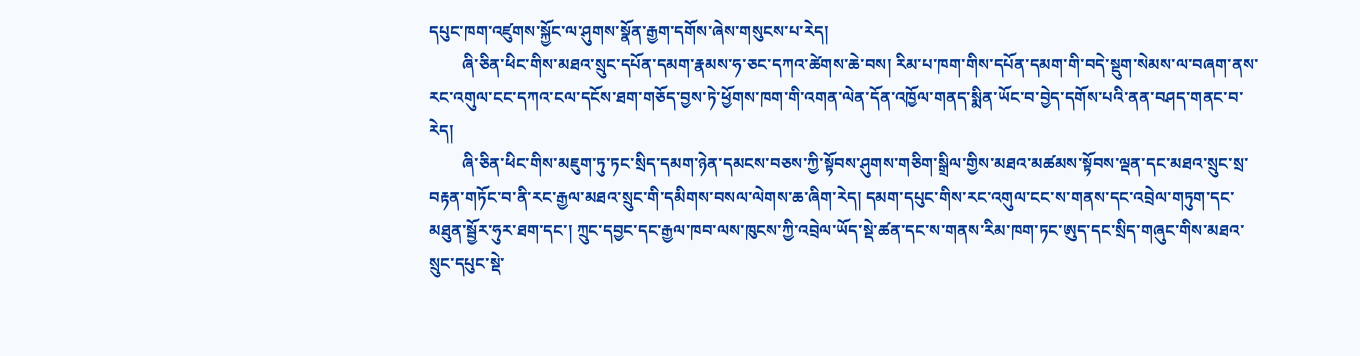དཔུང་ཁག་འཛུགས་སྐྱོང་ལ་ཤུགས་སྣོན་རྒྱག་དགོས་ཞེས་གསུངས་པ་རེད།
        ཞི་ཅིན་ཕིང་གིས་མཐའ་སྲུང་དཔོན་དམག་རྣམས་ཧ་ཅང་དཀའ་ཚེགས་ཆེ་བས། རིམ་པ་ཁག་གིས་དཔོན་དམག་གི་བདེ་སྡུག་སེམས་ལ་བཞག་ནས་རང་འགུལ་ངང་དཀའ་ངལ་དངོས་ཐག་གཅོད་བྱས་ཏེ་ཕྱོགས་ཁག་གི་འགན་ལེན་དོན་འཁྱོལ་གནད་སྨིན་ཡོང་བ་བྱེད་དགོས་པའི་ནན་བཤད་གནང་བ་རེད།
        ཞི་ཅིན་ཕིང་གིས་མཇུག་ཏུ་ཏང་སྲིད་དམག་ཉེན་དམངས་བཅས་ཀྱི་སྟོབས་ཤུགས་གཅིག་སྒྲིལ་གྱིས་མཐའ་མཚམས་སྟོབས་ལྡན་དང་མཐའ་སྲུང་སྲ་བརྟན་གཏོང་བ་ནི་རང་རྒྱལ་མཐའ་སྲུང་གི་དམིགས་བསལ་ལེགས་ཆ་ཞིག་རེད། དམག་དཔུང་གིས་རང་འགུལ་ངང་ས་གནས་དང་འབྲེལ་གཏུག་དང་མཐུན་སྦྱོར་ཧུར་ཐག་དང་། ཀྲུང་དབྱང་དང་རྒྱལ་ཁབ་ལས་ཁུངས་ཀྱི་འབྲེལ་ཡོད་སྡེ་ཚན་དང་ས་གནས་རིམ་ཁག་ཏང་ཨུད་དང་སྲིད་གཞུང་གིས་མཐའ་སྲུང་དཔུང་སྡེ་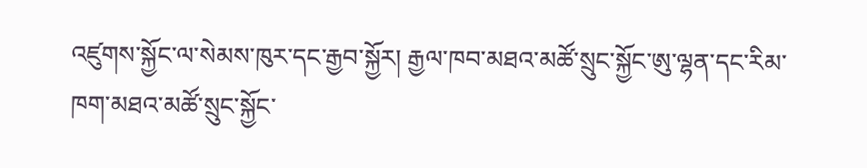འཛུགས་སྐྱོང་ལ་སེམས་ཁུར་དང་རྒྱབ་སྐྱོར། རྒྱལ་ཁབ་མཐའ་མཚོ་སྲུང་སྐྱོང་ཨུ་ལྷན་དང་རིམ་ཁག་མཐའ་མཚོ་སྲུང་སྐྱོང་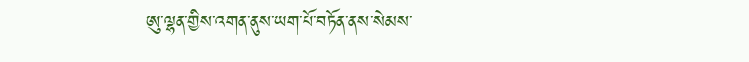ཨུ་ལྷན་གྱིས་འགན་ནུས་ཡག་པོ་བཏོན་ནས་སེམས་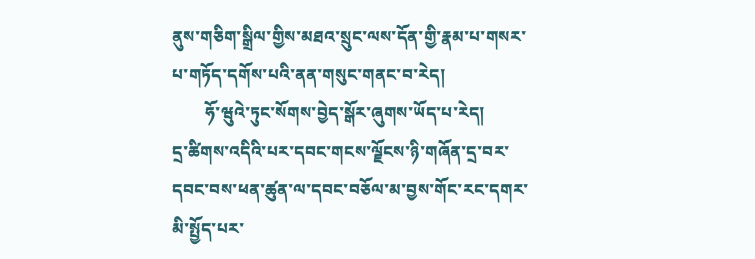ནུས་གཅིག་སྒྲིལ་གྱིས་མཐའ་སྲུང་ལས་དོན་གྱི་རྣམ་པ་གསར་པ་གཏོད་དགོས་པའི་ནན་གསུང་གནང་བ་རེད།
        ཧོ་ཝུའེ་ཏུང་སོགས་བྱེད་སྒོར་ཞུགས་ཡོད་པ་རེད།
དྲ་ཚིགས་འདིའི་པར་དབང་གངས་ལྗོངས་ཉི་གཞོན་དྲ་བར་དབང་བས་ཕན་ཚུན་ལ་དབང་བཅོལ་མ་བྱས་གོང་རང་དགར་མི་སྤྱོད་པར་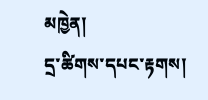མཁྱེན།
དྲ་ཚིགས་དཔང་རྟགས།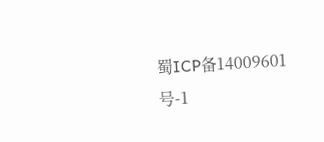蜀ICP备14009601号-1